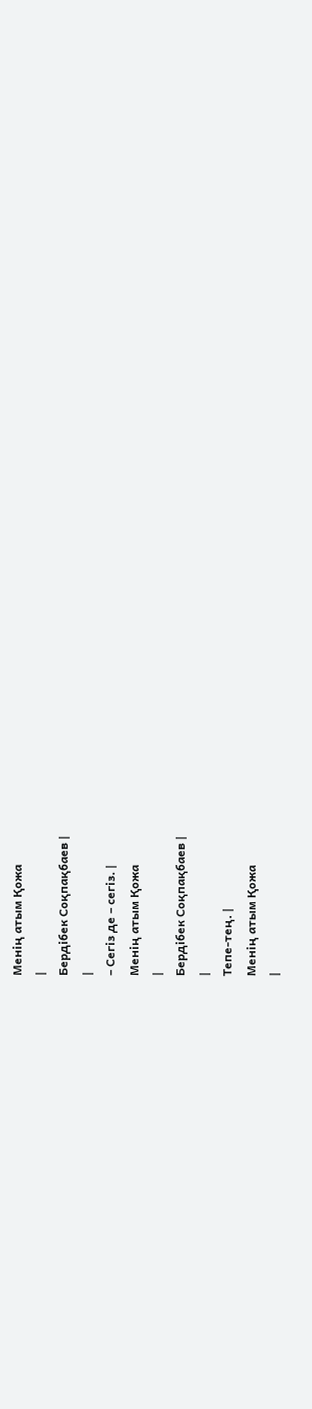Менің атым Қожа
|
Бердібек Соқпақбаев |
|
– Сегіз де – сегіз. |
Менің атым Қожа
|
Бердібек Соқпақбаев |
|
Тепе-тең. |
Менің атым Қожа
|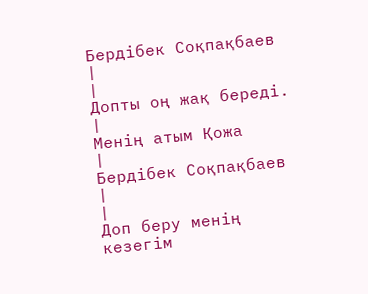Бердібек Соқпақбаев |
|
Допты оң жақ береді. |
Менің атым Қожа
|
Бердібек Соқпақбаев |
|
Доп беру менің кезегім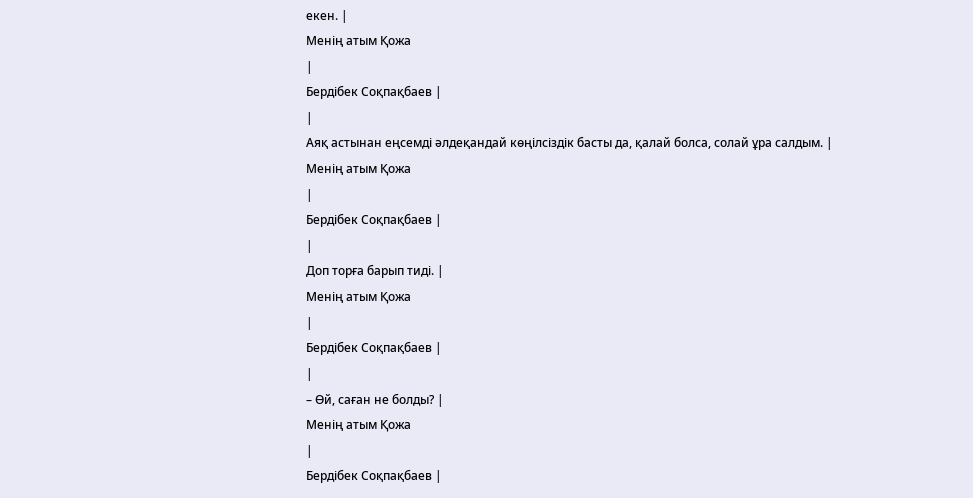екен. |
Менің атым Қожа
|
Бердібек Соқпақбаев |
|
Аяқ астынан еңсемді әлдеқандай көңілсіздік басты да, қалай болса, солай ұра салдым. |
Менің атым Қожа
|
Бердібек Соқпақбаев |
|
Доп торға барып тиді. |
Менің атым Қожа
|
Бердібек Соқпақбаев |
|
– Өй, саған не болды? |
Менің атым Қожа
|
Бердібек Соқпақбаев |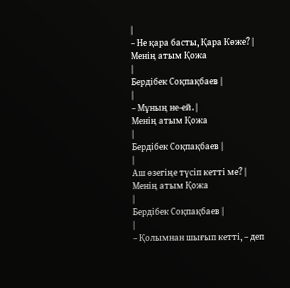|
– Не қара басты, Қара Көже? |
Менің атым Қожа
|
Бердібек Соқпақбаев |
|
– Мұның не-ей. |
Менің атым Қожа
|
Бердібек Соқпақбаев |
|
Аш өзегіңе түсіп кетті ме? |
Менің атым Қожа
|
Бердібек Соқпақбаев |
|
– Қолымнан шығып кетті, – деп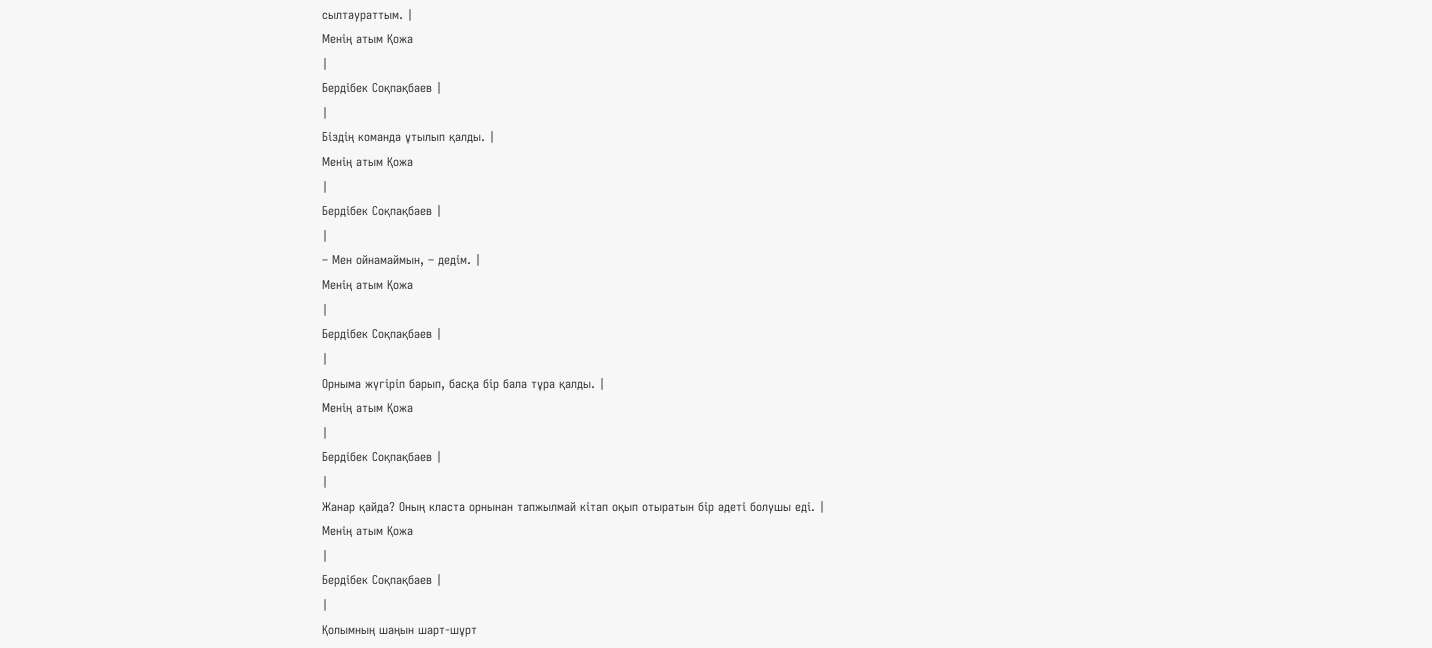сылтаураттым. |
Менің атым Қожа
|
Бердібек Соқпақбаев |
|
Біздің команда ұтылып қалды. |
Менің атым Қожа
|
Бердібек Соқпақбаев |
|
– Мен ойнамаймын, – дедім. |
Менің атым Қожа
|
Бердібек Соқпақбаев |
|
Орныма жүгіріп барып, басқа бір бала тұра қалды. |
Менің атым Қожа
|
Бердібек Соқпақбаев |
|
Жанар қайда? Оның класта орнынан тапжылмай кітап оқып отыратын бір әдеті болушы еді. |
Менің атым Қожа
|
Бердібек Соқпақбаев |
|
Қолымның шаңын шарт-шұрт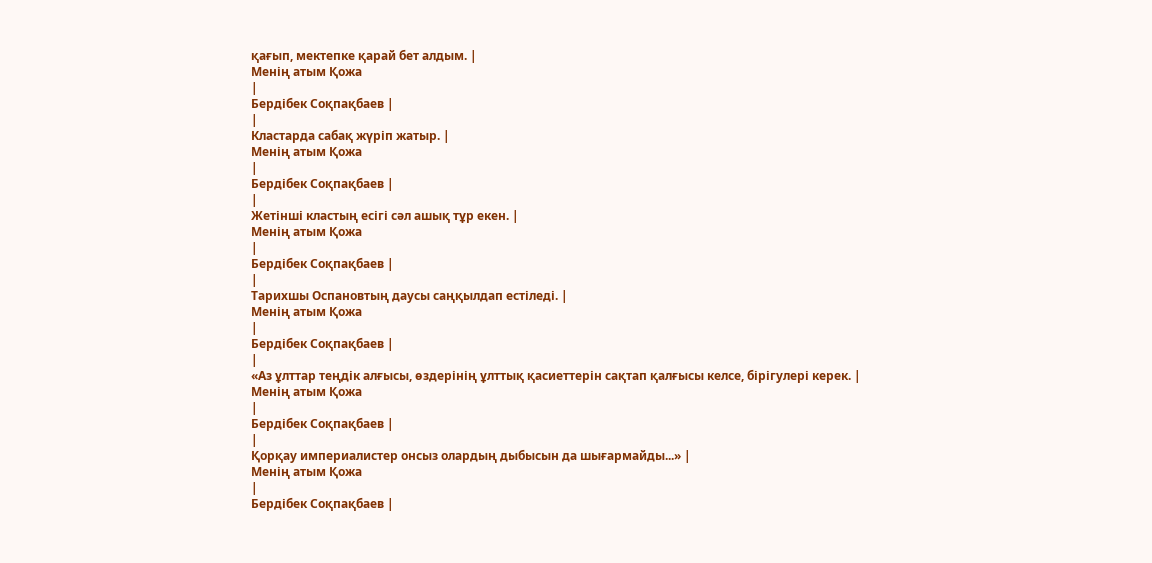қағып, мектепке қарай бет алдым. |
Менің атым Қожа
|
Бердібек Соқпақбаев |
|
Кластарда сабақ жүріп жатыр. |
Менің атым Қожа
|
Бердібек Соқпақбаев |
|
Жетінші кластың есігі сәл ашық тұр екен. |
Менің атым Қожа
|
Бердібек Соқпақбаев |
|
Тарихшы Оспановтың даусы саңқылдап естіледі. |
Менің атым Қожа
|
Бердібек Соқпақбаев |
|
«Аз ұлттар теңдік алғысы, өздерінің ұлттық қасиеттерін сақтап қалғысы келсе, бірігулері керек. |
Менің атым Қожа
|
Бердібек Соқпақбаев |
|
Қорқау империалистер онсыз олардың дыбысын да шығармайды...» |
Менің атым Қожа
|
Бердібек Соқпақбаев |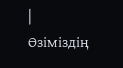|
Өзіміздің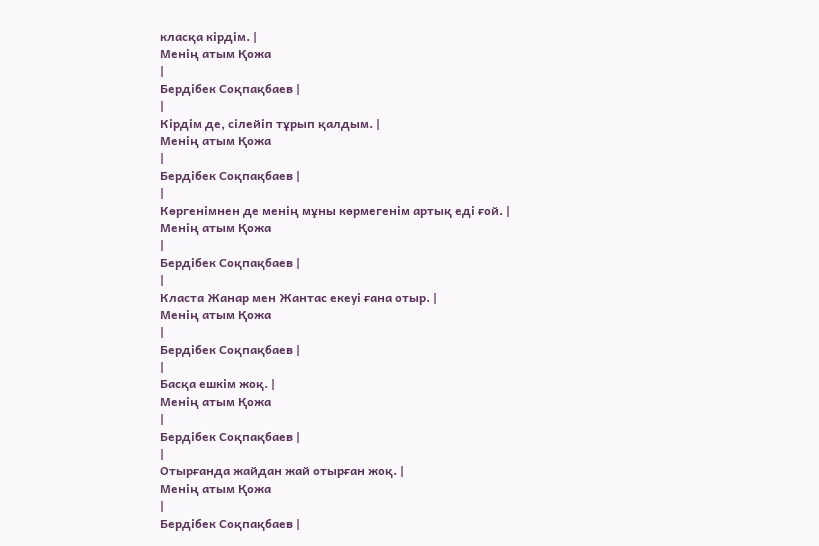класқа кірдім. |
Менің атым Қожа
|
Бердібек Соқпақбаев |
|
Кірдім де, сілейіп тұрып қалдым. |
Менің атым Қожа
|
Бердібек Соқпақбаев |
|
Көргенімнен де менің мұны көрмегенім артық еді ғой. |
Менің атым Қожа
|
Бердібек Соқпақбаев |
|
Класта Жанар мен Жантас екеуі ғана отыр. |
Менің атым Қожа
|
Бердібек Соқпақбаев |
|
Басқа ешкім жоқ. |
Менің атым Қожа
|
Бердібек Соқпақбаев |
|
Отырғанда жайдан жай отырған жоқ. |
Менің атым Қожа
|
Бердібек Соқпақбаев |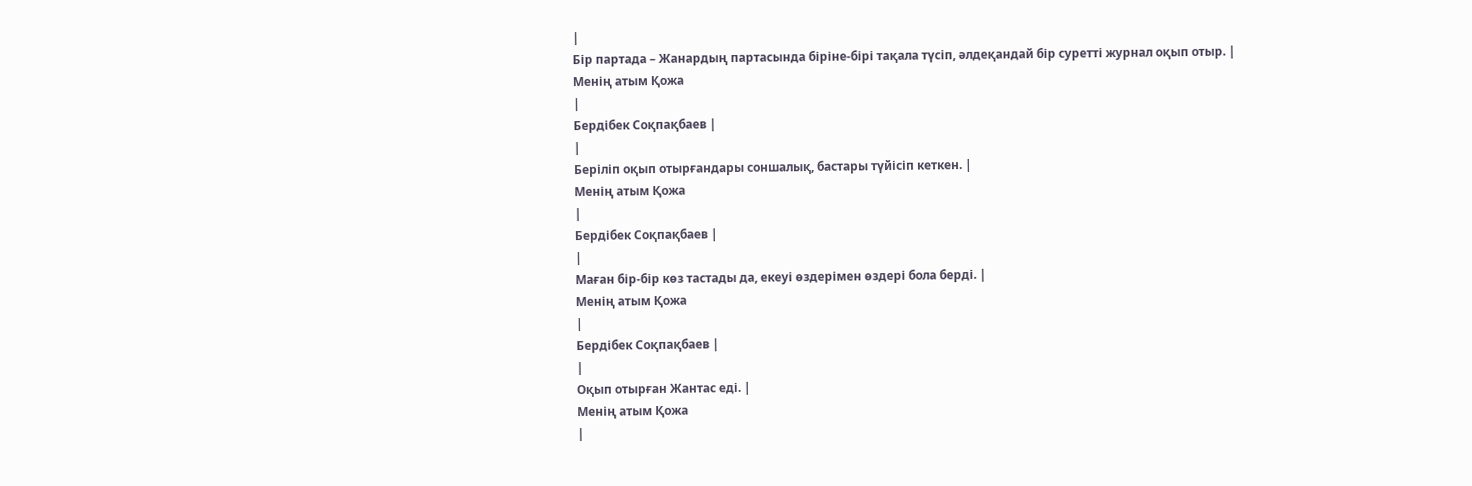|
Бір партада – Жанардың партасында біріне-бірі тақала түсіп, әлдеқандай бір суретті журнал оқып отыр. |
Менің атым Қожа
|
Бердібек Соқпақбаев |
|
Беріліп оқып отырғандары соншалық, бастары түйісіп кеткен. |
Менің атым Қожа
|
Бердібек Соқпақбаев |
|
Маған бір-бір көз тастады да, екеуі өздерімен өздері бола берді. |
Менің атым Қожа
|
Бердібек Соқпақбаев |
|
Оқып отырған Жантас еді. |
Менің атым Қожа
|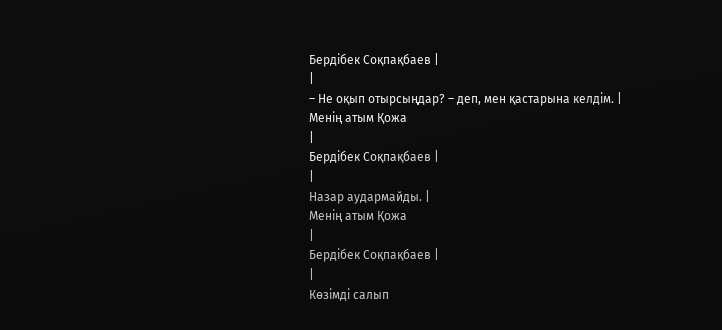Бердібек Соқпақбаев |
|
– Не оқып отырсыңдар? – деп, мен қастарына келдім. |
Менің атым Қожа
|
Бердібек Соқпақбаев |
|
Назар аудармайды. |
Менің атым Қожа
|
Бердібек Соқпақбаев |
|
Көзімді салып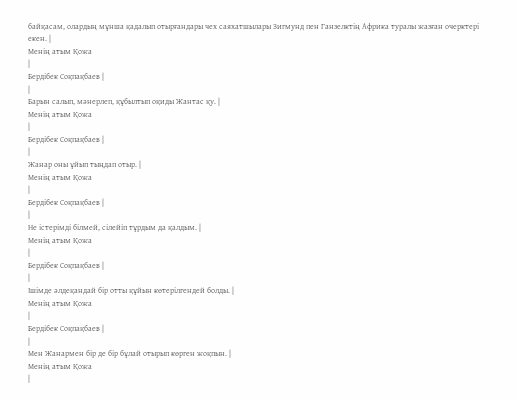байқасам, олардың мұнша қадалып отырғандары чех саяхатшылары Зигмунд пен Ганзелктің Африка туралы жазған очерктері екен. |
Менің атым Қожа
|
Бердібек Соқпақбаев |
|
Барын салып, мәнерлеп, құбылтып оқиды Жантас қу. |
Менің атым Қожа
|
Бердібек Соқпақбаев |
|
Жанар оны ұйып тыңдап отыр. |
Менің атым Қожа
|
Бердібек Соқпақбаев |
|
Не істерімді білмей, сілейіп тұрдым да қалдым. |
Менің атым Қожа
|
Бердібек Соқпақбаев |
|
Ішімде әлдеқандай бір отты құйын көтерілгендей болды. |
Менің атым Қожа
|
Бердібек Соқпақбаев |
|
Мен Жанармен бір де бір бұлай отырып көрген жоқпын. |
Менің атым Қожа
|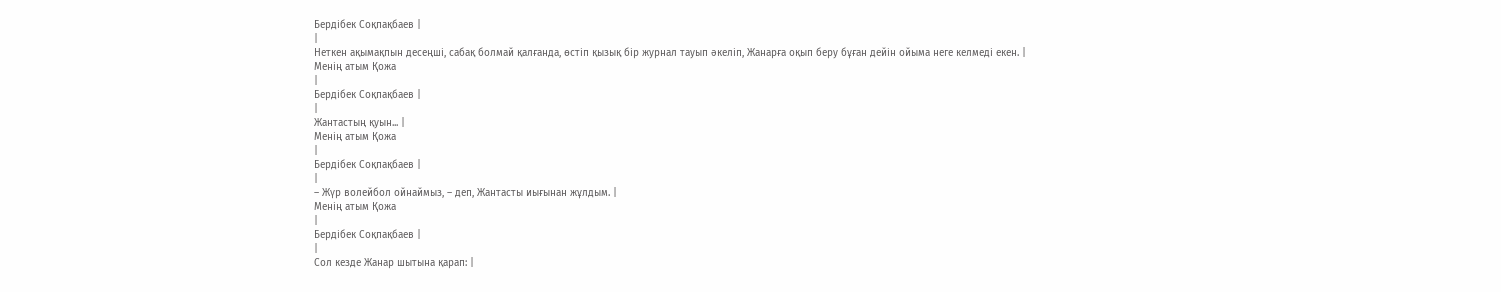Бердібек Соқпақбаев |
|
Неткен ақымақпын десеңші, сабақ болмай қалғанда, өстіп қызық бір журнал тауып әкеліп, Жанарға оқып беру бұған дейін ойыма неге келмеді екен. |
Менің атым Қожа
|
Бердібек Соқпақбаев |
|
Жантастың қуын... |
Менің атым Қожа
|
Бердібек Соқпақбаев |
|
– Жүр волейбол ойнаймыз, – деп, Жантасты иығынан жұлдым. |
Менің атым Қожа
|
Бердібек Соқпақбаев |
|
Сол кезде Жанар шытына қарап: |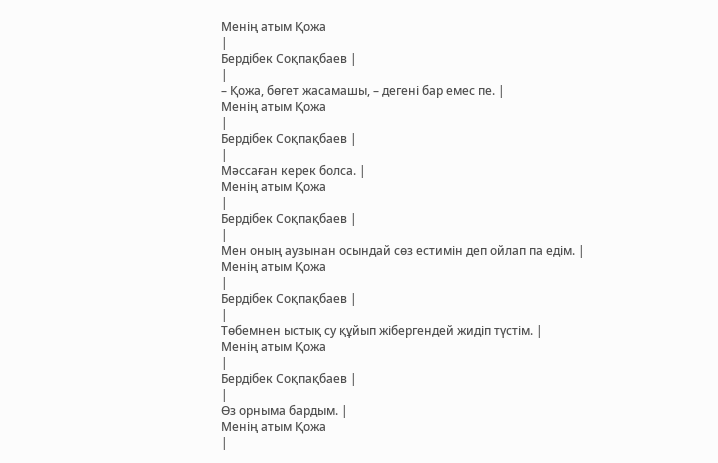Менің атым Қожа
|
Бердібек Соқпақбаев |
|
– Қожа, бөгет жасамашы, – дегені бар емес пе. |
Менің атым Қожа
|
Бердібек Соқпақбаев |
|
Мәссаған керек болса. |
Менің атым Қожа
|
Бердібек Соқпақбаев |
|
Мен оның аузынан осындай сөз естимін деп ойлап па едім. |
Менің атым Қожа
|
Бердібек Соқпақбаев |
|
Төбемнен ыстық су құйып жібергендей жидіп түстім. |
Менің атым Қожа
|
Бердібек Соқпақбаев |
|
Өз орныма бардым. |
Менің атым Қожа
|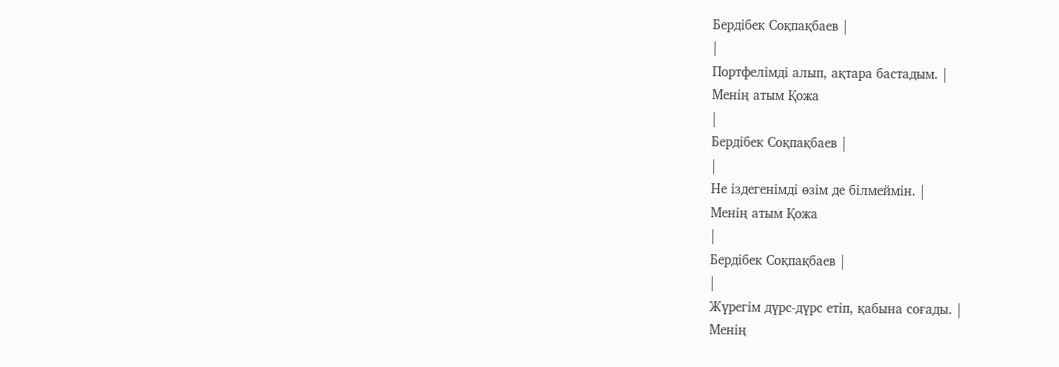Бердібек Соқпақбаев |
|
Портфелімді алып, ақтара бастадым. |
Менің атым Қожа
|
Бердібек Соқпақбаев |
|
Не іздегенімді өзім де білмеймін. |
Менің атым Қожа
|
Бердібек Соқпақбаев |
|
Жүрегім дүрс-дүрс етіп, қабына соғады. |
Менің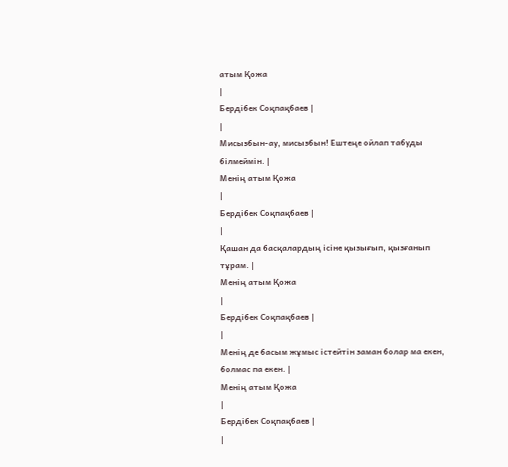атым Қожа
|
Бердібек Соқпақбаев |
|
Мисызбын-ау, мисызбын! Ештеңе ойлап табуды білмеймін. |
Менің атым Қожа
|
Бердібек Соқпақбаев |
|
Қашан да басқалардың ісіне қызығып, қызғанып тұрам. |
Менің атым Қожа
|
Бердібек Соқпақбаев |
|
Менің де басым жұмыс істейтін заман болар ма екен, болмас па екен. |
Менің атым Қожа
|
Бердібек Соқпақбаев |
|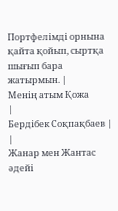Портфелімді орнына қайта қойып, сыртқа шығып бара жатырмын. |
Менің атым Қожа
|
Бердібек Соқпақбаев |
|
Жанар мен Жантас әдейі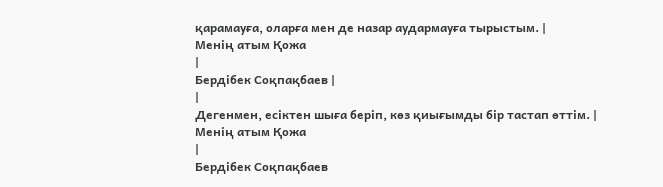қарамауға, оларға мен де назар аудармауға тырыстым. |
Менің атым Қожа
|
Бердібек Соқпақбаев |
|
Дегенмен, есіктен шыға беріп, көз қиығымды бір тастап өттім. |
Менің атым Қожа
|
Бердібек Соқпақбаев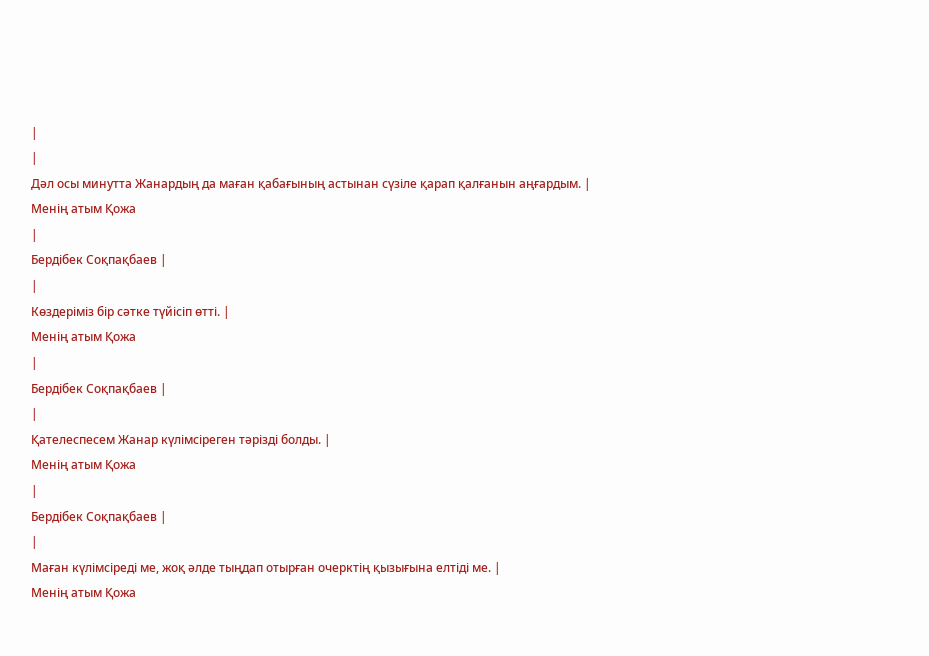|
|
Дәл осы минутта Жанардың да маған қабағының астынан сүзіле қарап қалғанын аңғардым. |
Менің атым Қожа
|
Бердібек Соқпақбаев |
|
Көздеріміз бір сәтке түйісіп өтті. |
Менің атым Қожа
|
Бердібек Соқпақбаев |
|
Қателеспесем Жанар күлімсіреген тәрізді болды. |
Менің атым Қожа
|
Бердібек Соқпақбаев |
|
Маған күлімсіреді ме, жоқ әлде тыңдап отырған очерктің қызығына елтіді ме. |
Менің атым Қожа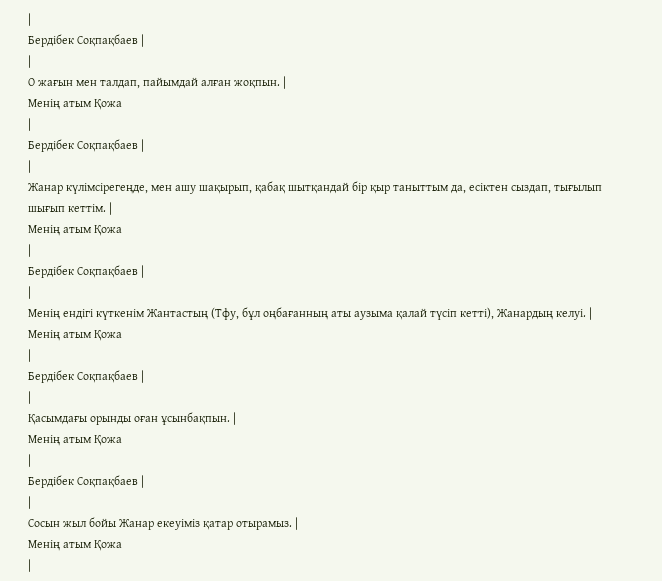|
Бердібек Соқпақбаев |
|
О жағын мен талдап, пайымдай алған жоқпын. |
Менің атым Қожа
|
Бердібек Соқпақбаев |
|
Жанар күлімсірегеңде, мен ашу шақырып, қабақ шытқандай бір қыр таныттым да, есіктен сыздап, тығылып шығып кеттім. |
Менің атым Қожа
|
Бердібек Соқпақбаев |
|
Менің ендігі күткенім Жантастың (Тфу, бұл оңбағанның аты аузыма қалай түсіп кетті), Жанардың келуі. |
Менің атым Қожа
|
Бердібек Соқпақбаев |
|
Қасымдағы орынды оған ұсынбақпын. |
Менің атым Қожа
|
Бердібек Соқпақбаев |
|
Сосын жыл бойы Жанар екеуіміз қатар отырамыз. |
Менің атым Қожа
|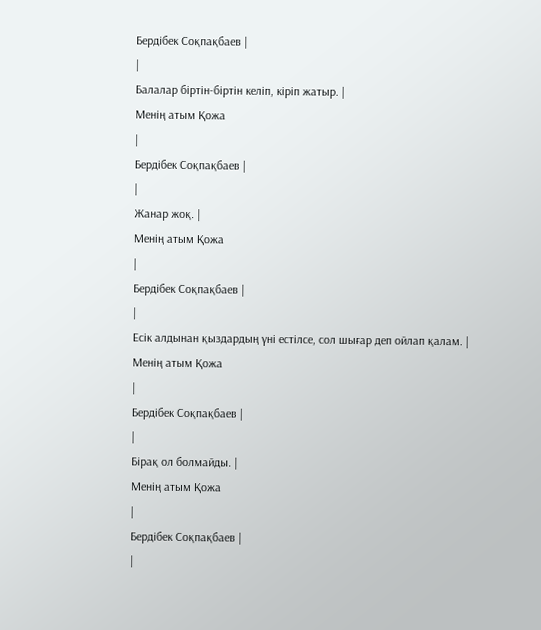Бердібек Соқпақбаев |
|
Балалар біртін-біртін келіп, кіріп жатыр. |
Менің атым Қожа
|
Бердібек Соқпақбаев |
|
Жанар жоқ. |
Менің атым Қожа
|
Бердібек Соқпақбаев |
|
Есік алдынан қыздардың үні естілсе, сол шығар деп ойлап қалам. |
Менің атым Қожа
|
Бердібек Соқпақбаев |
|
Бірақ ол болмайды. |
Менің атым Қожа
|
Бердібек Соқпақбаев |
|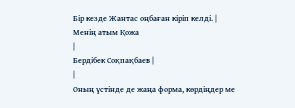Бір кезде Жантас оңбаған кіріп келді. |
Менің атым Қожа
|
Бердібек Соқпақбаев |
|
Оның үстінде де жаңа форма, көрдіңдер ме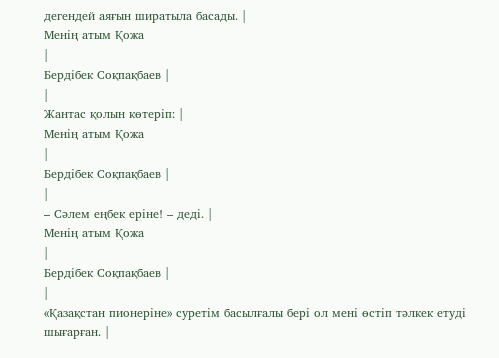дегендей аяғын ширатыла басады. |
Менің атым Қожа
|
Бердібек Соқпақбаев |
|
Жантас қолын көтеріп: |
Менің атым Қожа
|
Бердібек Соқпақбаев |
|
– Сәлем еңбек еріне! – деді. |
Менің атым Қожа
|
Бердібек Соқпақбаев |
|
«Қазақстан пионеріне» суретім басылғалы бері ол мені өстіп тәлкек етуді шығарған. |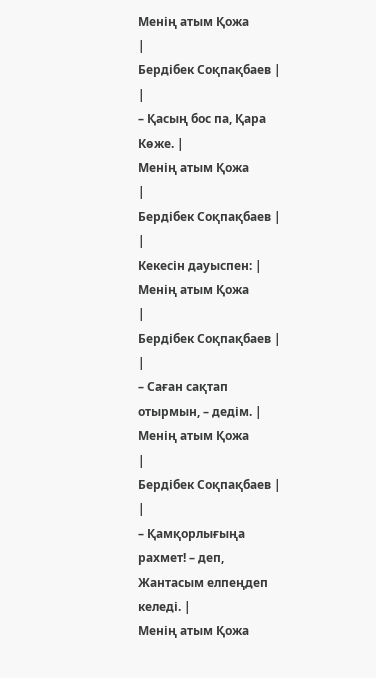Менің атым Қожа
|
Бердібек Соқпақбаев |
|
– Қасың бос па, Қара Көже. |
Менің атым Қожа
|
Бердібек Соқпақбаев |
|
Кекесін дауыспен: |
Менің атым Қожа
|
Бердібек Соқпақбаев |
|
– Саған сақтап отырмын, – дедім. |
Менің атым Қожа
|
Бердібек Соқпақбаев |
|
– Қамқорлығыңа рахмет! – деп, Жантасым елпеңдеп келеді. |
Менің атым Қожа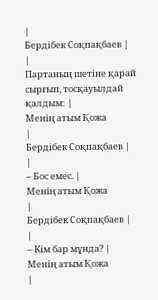|
Бердібек Соқпақбаев |
|
Партаның шетіне қарай сырғып, тосқауылдай қалдым: |
Менің атым Қожа
|
Бердібек Соқпақбаев |
|
– Бос емес. |
Менің атым Қожа
|
Бердібек Соқпақбаев |
|
– Кім бар мұнда? |
Менің атым Қожа
|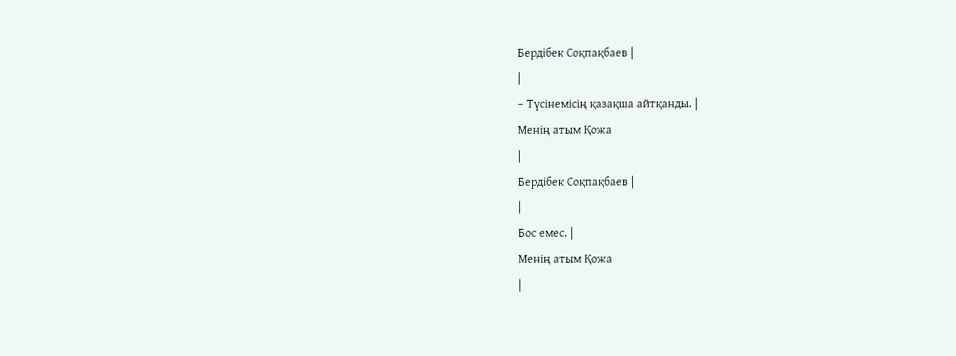Бердібек Соқпақбаев |
|
– Түсінемісің қазақша айтқанды. |
Менің атым Қожа
|
Бердібек Соқпақбаев |
|
Бос емес. |
Менің атым Қожа
|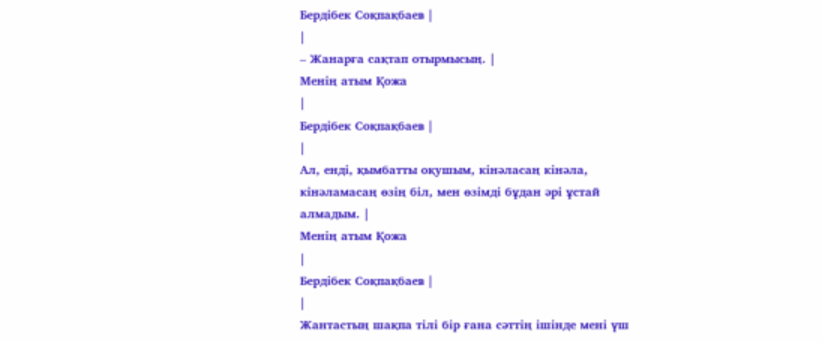Бердібек Соқпақбаев |
|
– Жанарға сақтап отырмысың. |
Менің атым Қожа
|
Бердібек Соқпақбаев |
|
Ал, енді, қымбатты оқушым, кінәласаң кінәла, кінәламасаң өзің біл, мен өзімді бұдан әрі ұстай алмадым. |
Менің атым Қожа
|
Бердібек Соқпақбаев |
|
Жантастың шақпа тілі бір ғана сәттің ішінде мені үш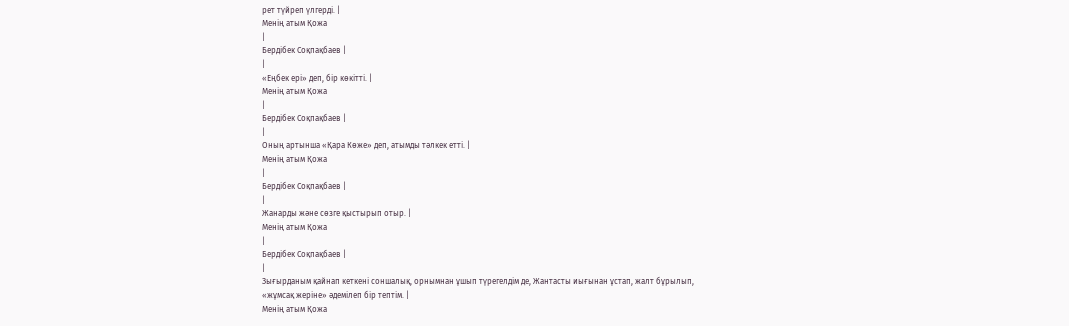рет түйреп үлгерді. |
Менің атым Қожа
|
Бердібек Соқпақбаев |
|
«Еңбек ері» деп, бір көкітті. |
Менің атым Қожа
|
Бердібек Соқпақбаев |
|
Оның артынша «Қара Көже» деп, атымды тәлкек етті. |
Менің атым Қожа
|
Бердібек Соқпақбаев |
|
Жанарды және сөзге қыстырып отыр. |
Менің атым Қожа
|
Бердібек Соқпақбаев |
|
Зығырданым қайнап кеткені соншалық, орнымнан ұшып түрегелдім де, Жантасты иығынан ұстап, жалт бұрылып, «жұмсақ жеріне» әдемілеп бір тептім. |
Менің атым Қожа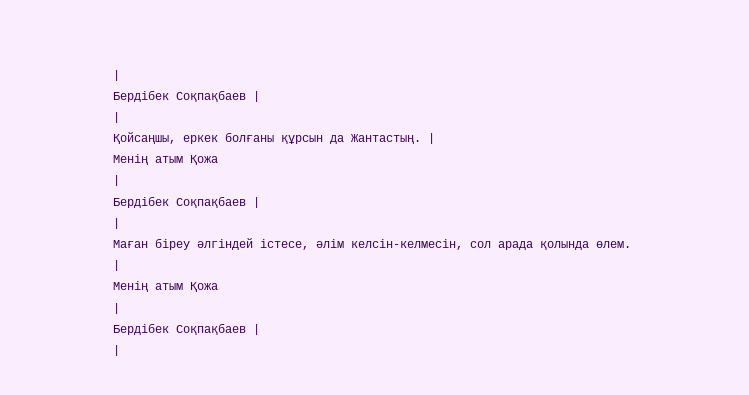|
Бердібек Соқпақбаев |
|
Қойсаңшы, еркек болғаны құрсын да Жантастың. |
Менің атым Қожа
|
Бердібек Соқпақбаев |
|
Маған біреу әлгіндей істесе, әлім келсін-келмесін, сол арада қолында өлем. |
Менің атым Қожа
|
Бердібек Соқпақбаев |
|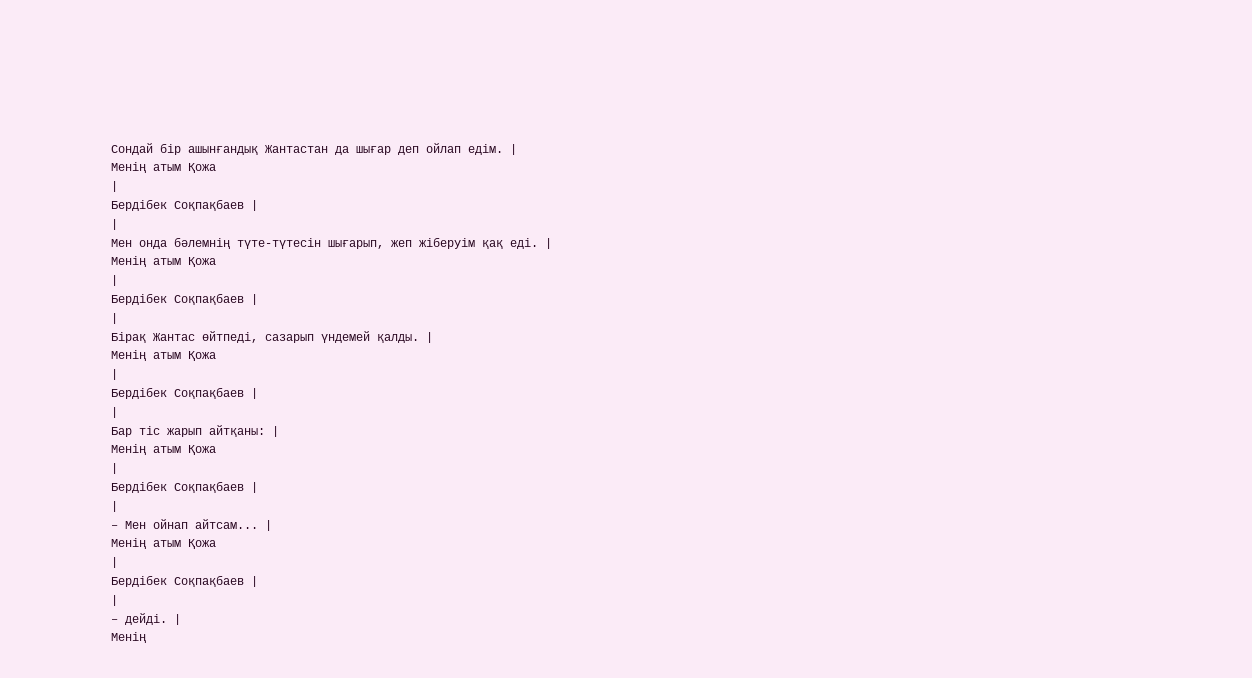Сондай бір ашынғандық Жантастан да шығар деп ойлап едім. |
Менің атым Қожа
|
Бердібек Соқпақбаев |
|
Мен онда бәлемнің түте-түтесін шығарып, жеп жіберуім қақ еді. |
Менің атым Қожа
|
Бердібек Соқпақбаев |
|
Бірақ Жантас өйтпеді, сазарып үндемей қалды. |
Менің атым Қожа
|
Бердібек Соқпақбаев |
|
Бар тіс жарып айтқаны: |
Менің атым Қожа
|
Бердібек Соқпақбаев |
|
– Мен ойнап айтсам... |
Менің атым Қожа
|
Бердібек Соқпақбаев |
|
– дейді. |
Менің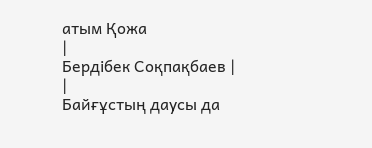атым Қожа
|
Бердібек Соқпақбаев |
|
Байғұстың даусы да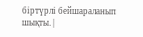біртүрлі бейшараланып шықты. |